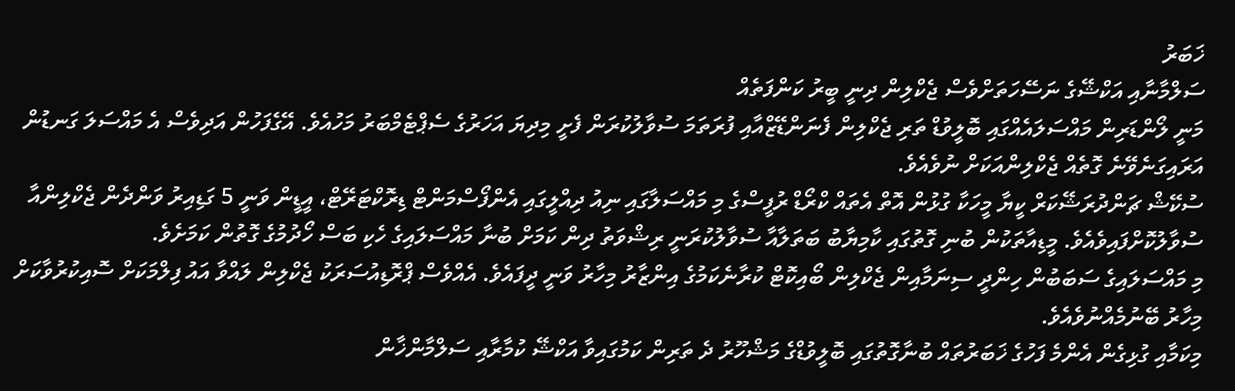ޚަބަރު
ސަލްމާނާއި އަކްޝޭގެ ނަސޭހަތަށްވެސް ޖެކްލިން ދިނީ ބީރު ކަންފަތެއް
މަނީ ލޯންޑަރިން މައްސަލައެއްގައި ބޮލީވުޑް ތަރި ޖެކްލިން ފެނަންޑޭޒްއާއި ފުރަތަމަ ސުވާލުކުރަން ފެށީ މިދިޔަ އަހަރުގެ ސެޕްޓެމްބަރު މަހުއެވެ. އޭގެފަހުން އަދިވެސް އެ މައްސަލަ ގަނޑުން އަރައިގަނެވޭނެ ގޮތެއް ޖެކްލިންއަކަށް ނުވެއެވެ.
ސުކޭޝް ޗަންދުރަޝޭކަރް ކީޔާ މީހަކާ ގުޅުން އޮތް އެތައް ކްރޯޑް ރުފީސްގެ މި މައްސަލާގައި ނިއު ދިއްލީގައި އެންފޯސްމަންޓް ޑިރޮކްޓަރޭޓް، އީޑީން ވަނީ 5 ގަޑިއިރު ވަންދެން ޖެކްލިންއާ ސުވާލުކޮށްފައިވެއެވެ. މީޑިއާތަކުން ބުނި ގޮތުގައި ކާމިޔާބު ބަތަލާއާ ސުވާލުކުރަނީ ރިޝްވަތު ދިން ކަމަށް ބުނާ މައްސަލައިގެ ހެކި ބަސް ހޯދުމުގެ ގޮތުން ކަމަށެވެ.
މި މައްސަލައިގެ ސަބަބުން ހިންދީ ސިނަމާއިން ޖެކްލިން ބޯއިކޮޓް ކުރާނެކަމުގެ އިންޒާރު މިހާރު ވަނީ ދީފައެވެ. އެއްވެސް ޕްރޮޑިއުސަރަކު ޖެކްލިން ލައްވާ އައު ފިލްމަކަށް ސޮއިކުރުވާކަށް މިހާރު ބޭނުމެއްނުވެއެވެ.
މިކަމާއި ގުޅިގެން އެންމެ ފަހުގެ ޚަބަރުތައް ބުނާގޮތުގައި ބޮލީވުޑްގެ މަޝްހޫރު ދެ ތަރިން ކަމުގައިވާ އަކްޝޭ ކުމާރާއި ސަލްމާންޚާން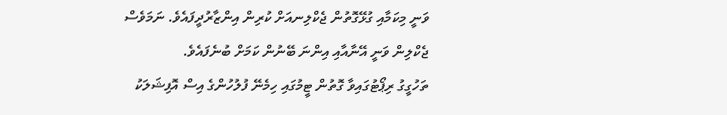ވަނީ މިކަމާއި ގުޅޭގޮތުން ޖެކްލިނއަށް ކުރިން އިންޒާރުދީފައެވެ. ނަމަވެސް ޖެކްލިން ވަނީ އޭނާއާއި އިންނަ ބޭނުން ކަމަށް ބުނެފައެވެ.
ތަހުގީގު ރިޕޯޓުގައިވާ ގޮތުން ޓީމުގައި ހިމެނޭ ފުލުހުންގެ އިސް އޮފިޝަލަކު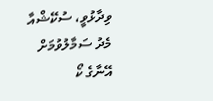ވިދާޅުވީ، ސުކޭޝްއާ މެދު ސަމާލުވުމަށް އޭނާގެ ކޯ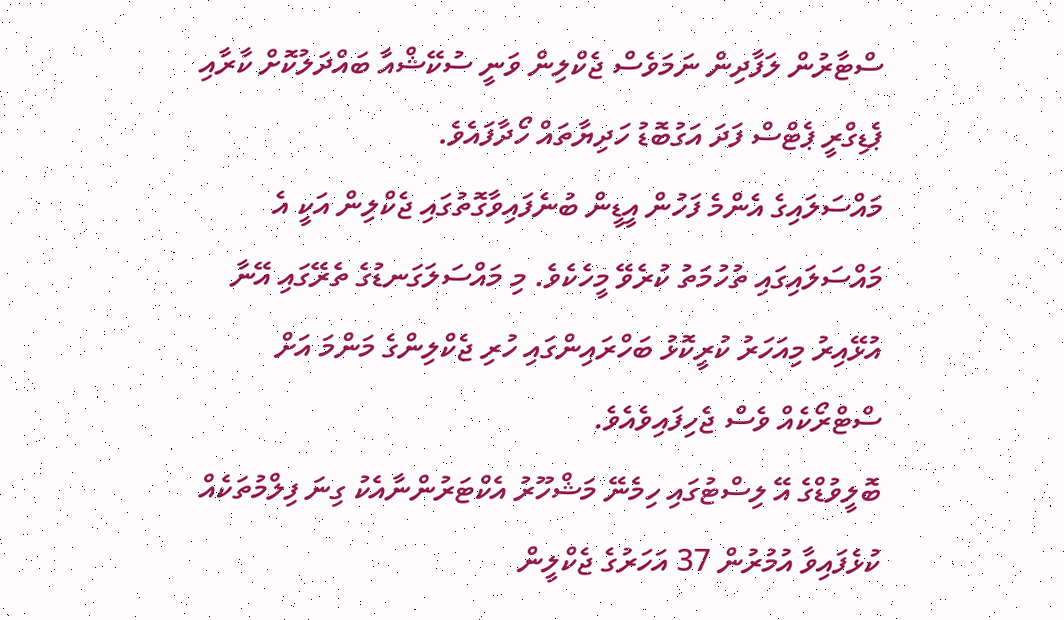ސްޓާރުން ލަފާދިން ނަމަވެސް ޖެކްލިން ވަނީ ސުކޭޝްއާ ބައްދަލުކޮށް ކާރާއި ޕެޑިގްރީ ޕެޓްސް ފަދަ އަގުބޮޑު ހަދިޔާތައް ހޯދާފައެވެ.
މައްސަލައިގެ އެންމެ ފަހުން އީޑީން ބުނެފައިވާގޮތުގައި ޖެކްލިން އަކީ އެ މައްސަލައިގައި ތުހުމަތު ކުރެވޭ މީހެކެވެ. މި މައްސަލަގަނޑުގެ ތެރޭގައި އޭނާ އުޅޭއިރު މިއަހަރު ކުރީކޮޅު ބަހްރައިންގައި ހުރި ޖެކްލިންގެ މަންމަ އަށް ސްޓްރޯކެއް ވެސް ޖެހިފައިވެއެވެ.
ބޮލީވުޑްގެ އޭ ލިސްޓުގައި ހިމެނޭ މަޝްހޫރު އެކްޓަރުންނާއެކު ގިނަ ފިލްމުތަކެއް ކުޅެފައިވާ އުމުރުން 37 އަހަރުގެ ޖެކްލީން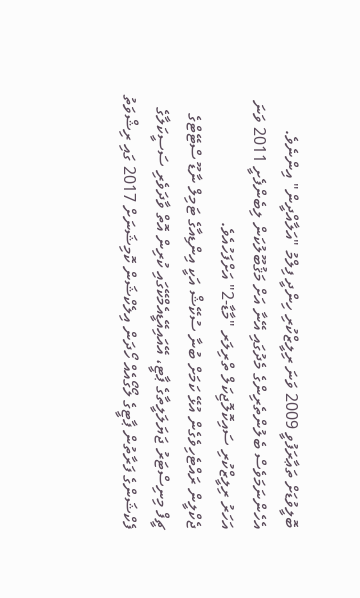ބޮލީވުޑަށް ތަޢާރަފުވީ 2009 ވަނަ ރިލީޒްކުރި ހިންދީ ފިލްމު "އަލާއްދީން" އިންނެވެ. އެހެންނަމަވެސް ބެލުންތެރިންގެ މެދުގައި އޭނާ އަށް މަޤުބޫލުކަން ލިބެންފެށީ 2011 ވަނަ އަހަރު ރިލީޒްކުރި ސައިކޮލޮޖިކަލް ތްރިލަރ "މާޑާ-2" އަށްފަހުއެވެ.
ޖެކްލީން ރައްޓެހިވެގެން އުޅޭ ކަމަށް ބުނާ ސުކޭޝް އަކީ އިންޑިއާގެ ޓަމިލް ނާޑޫ ސްޓޭޓްގެ ޗީފް މިނިސްޓަރު ޖަޔަލަލީތާގެ ޕާޓީ، އޭއައިއޭޑީއެމްކޭގައި ކުރިން އޮތް ވާދަވެރި ސަސީކަލާގެ ފެކްޝަންގެ ފަރާތުން ޕާޓީގެ ލޯގޯއެއް ހޯދަން އިލެކްޝަން ކޮމިޝަނަށް 2017 ގައި ރިޝްވަތު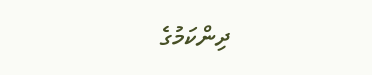ދިންކަމުގެ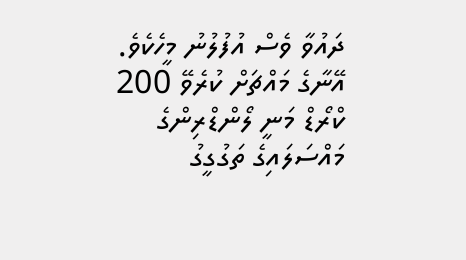ދައުވާ ވެސް އުފުލުނު މީހެކެވެ. އޭނާގެ މައްޗަށް ކުރެވޭ 200 ކްރޯޑް މަނީ ލޯންޑްރިންގެ މައްސަލައިގެ ތަގުގީގު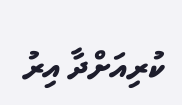ކުރިއަށްދާ އިރު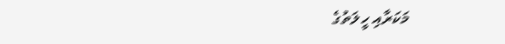މަކަރާއި ހީލަތުގެ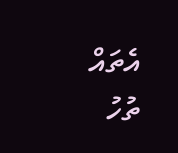އެތައް ތުހު